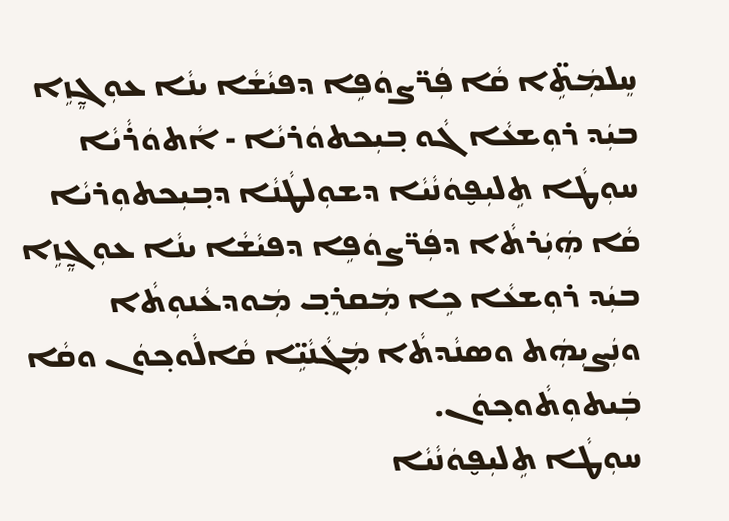ܚܸܠܡܲܬܹ̈ܐ ܩܵܐ ܦܲܪ̈ܨܘܿܦܹܐ ܕܦܝܵܫܵܐ ܝܢܵܐ ܥܘܼܓ̰ܸܙܹܐ ܒܝܲܕ ܪܘܼܫܥܵܐ ܓܵܘ ܒ݂ܝܼܟܬܘܿܪܝܵܐ - ܐܵܬܘܿܪܵܝܵܐ
ܚܘܼܛܵܐ ܬܹܠܝܼܦ̮ܘܿܢܵܝܵܐ ܕܫܘܼܠܛܵܢܵܐ ܕܒ݂ܝܼܟܬܘܼܪܝܵܐ ܩܵܐ ܗܲܝܲܪܬܵܐ ܕܦܲܪ̈ܨܘܿܦܹܐ ܕܦܝܵܫܵܐ ܝܢܵܐ ܥܘܼܓ̰ܸܙܹܐ ܒܝܲܕ ܪܘܼܫܥܵܐ ܟܹܐ ܡܲܩܪܸܒ݂ ܡܲܘܕܥܵܢܘܼܬܵܐ ܘܢܲܨܝܼܗܲܬ ܘܣܢܵܕܬܵܐ ܡܲܓܵܢܵܝܹ̈ܐ ܩܵܐܠܵܘܟ݂ܘܿܢ ܘܩܵܐ ܒܲܝܬܘܼܬܵܘܟ݂ܘܿܢ.
ܚܘܼܛܵܐ ܬܹܠܝܼܦ̮ܘܿܢܵܝܵܐ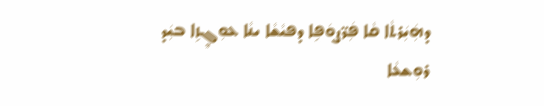ܕܗܲܝܲܪܬܵܐ ܩܵܐ ܦܲܪ̈ܨܘܿܦܹܐ ܕܦܝܵܫܵܐ ܝܢܵܐ ܥܘܼܓ̰ܸܙܹܐ ܒܝܲܕ ܪܘܼܫܥܵܐ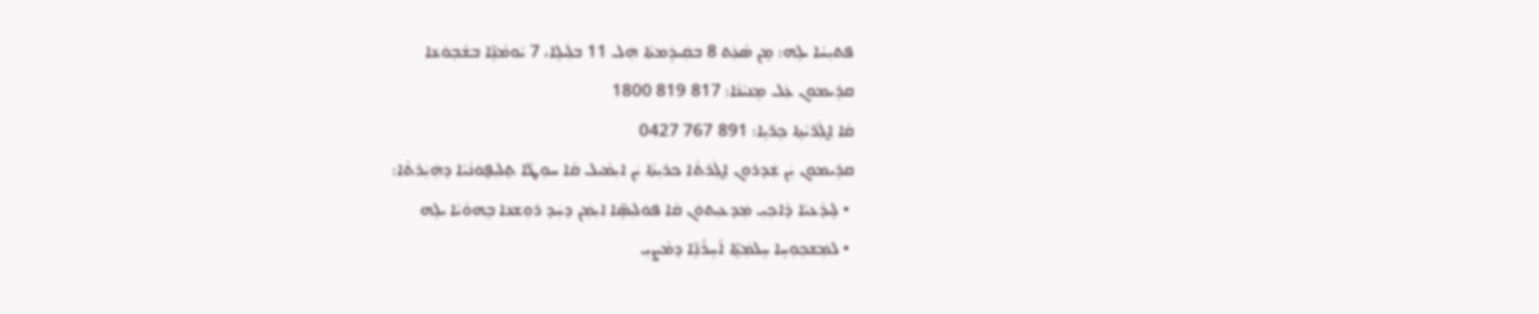ܦܬܝܼܚܵܐ ܝܠܹܗ: ܡܸܢ ܣܵܥܲܬ 8 ܒܩܲܝܕܲܡܬܵܐ ܗܲܠ 11 ܒܠܲܝܠܹܐ، 7 ܝܵܘܡܵܢܹ̈ܐ ܒܫܵܒ݂ܘܿܥܵܐ
ܩܪܹܝܡܘܼܢ ܥܲܠ ܡܸܢܝܵܢܵܐ: 817 819 1800
ܩܵܐ ܐܸܓܲܪ̈ܝܵܬܹܐ ܟܸܪ̈ܝܹܐ: 891 767 0427
ܩܪܹܝܡܘܼܢ ܝܲܢ ܫܲܕܪܘܼܢ ܐܸܓܲܪܬܵܐ ܟܪܝܼܬܵܐ ܝܲܢ ܐܝܼܡܵܝܠ ܩܵܐ ܚܘܼܛܵܐ ܬܹܠܝܼܦ̮ܘܿܢܵܝܵܐ ܕܗܲܝܲܪܬܵܐ:
 • ܠܸܝܕܵܥܝܵܐ ܕܵܐܟ݂ܝܼ ܡܲܕܥܝܼܬܘܿܢ ܩܵܐ ܦܘܿܠܝܼܣܹ̈ܐ ܐܝܼܡܲܢ ܕܚܲܕ ܪܘܼܫܥܵܐ ܒܸܗܘܵܝܵܐ ܝܠܹܗ
 • ܠܡܲܫܟ݂ܘܼܚܹܐ ܚܸܠܡܲܬܹ̈ܐ ܐ݇ܚܹܪ݇ܢܹ̈ܐ ܕܡܵܨܝܼ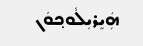ܗܲܝܸܪܝܼܠܵܘܟ݂ܘܿܢ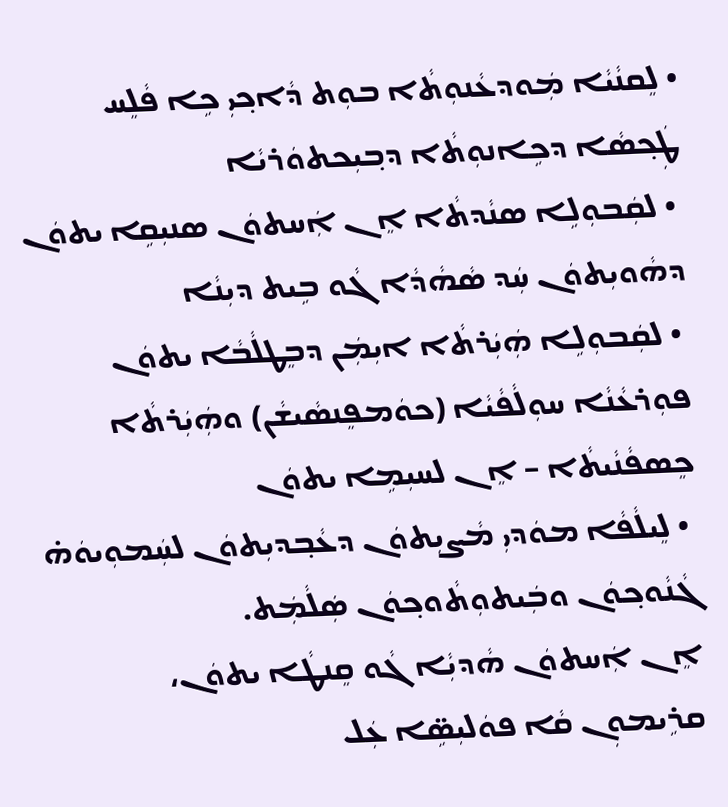• ܠܸܩܢܵܝܵܐ ܡܲܘܕܥܵܢܘܼܬܵܐ ܒܘܼܬ ܕܵܐܟ݂ܝܼ ܟܹܐ ܦܵܠܸܚ ܛܲܟ݂ܣܵܐ ܕܟܹܐܢܘܼܬܵܐ ܕܒ݂ܝܼܟܬܘܿܪܝܵܐ
 • ܠܩܲܒܘܼܠܹܐ ܣܢܵܕܬܵܐ ܐܸܢ ܐܲܚܬܘܿܢ ܣܢܝܼܩܹܐ ܝܬܘܿܢ ܕܗܵܘܝܼܬܘܿܢ ܚܲܕ ܣܵܗܵܕܵܐ ܓܵܘ ܒܹܝܬ ܕܝܼܢܵܐ
 • ܠܩܲܒܘܼܠܹܐ ܗܲܝܲܪܬܵܐ ܐܝܼܡܲܢ ܕܒܸܛܠܵܒܵܐ ܝܬܘܿܢ ܦܘܼܪܥܵܢܵܐ ܚܘܼܠܵܦܵܝܵܐ (ܟܘܿܡܦܸܢܣܵܝܫܵܢ) ܘܗܲܝܲܪܬܵܐ ܟܸܣܦܵܢܵܝܬܵܐ – ܐܸܢ ܠܚܝܼܡܹܐ ܝܬܘܿܢ
 • ܠܸܝܠܵܦܵܐ ܡܘܿܕܝܼ ܡܵܨܝܼܬܘܿܢ ܕܥܵܒ݂ܕܝܼܬܘܿܢ ܠܚܲܡܘܼܝܘܿܗ̇ ܓܵܢܵܘܟ݂ܘܿܢ ܘܒܲܝܬܘܼܬܵܘܟ݂ܘܿܢ ܣܲܠܵܡܲܬ.
ܐܸܢ ܐܲܚܬܘܿܢ ܗܵܕܝܼܵܐ ܓܵܘ ܩܸܢܛܵܐ ܝܬܘܿܢ، ܩܪܹܝܡܘܼܢ ܩܵܐ ܦܘܿܠܝܼܣܹ̈ܐ ܥܲܠ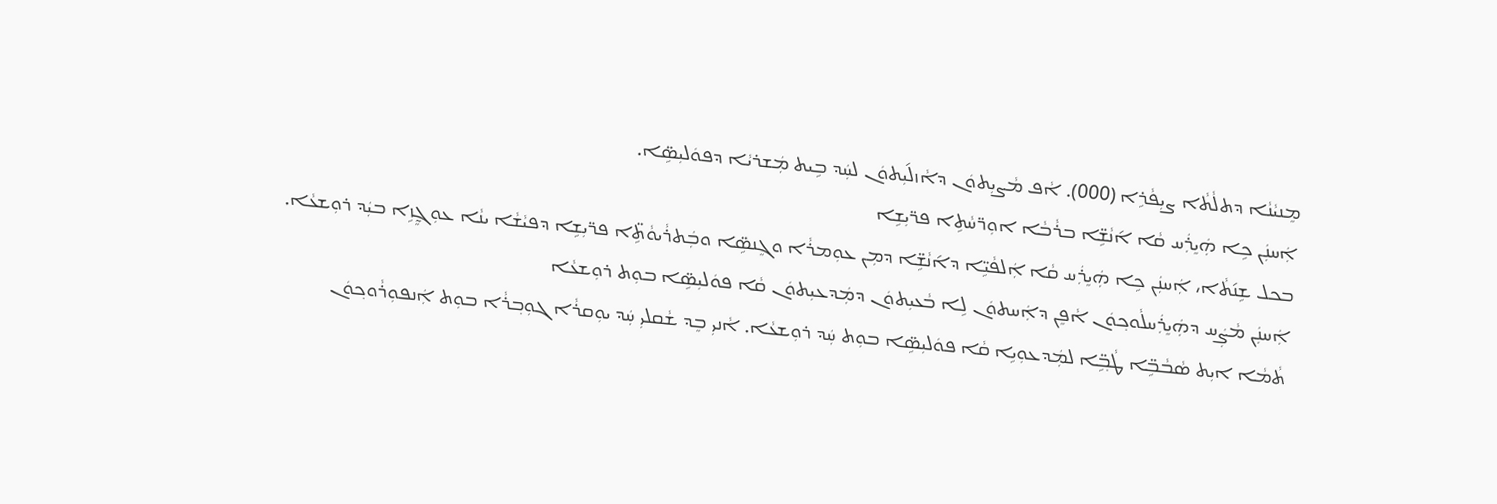ܡܸܢܝܵܢܵܐ ܕܬܠܵܬܵܐ ܨܝܼܦܵܪܹܐ (000). ܐܵܦ ܡܵܨܝܼܬܘܿܢ ܕܐܵܙܠ݇ܝܼܬܘܿܢ ܠܚܲܕ ܒܹܝܬ ܡܲܫܪܝܵܐ ܕܦܘܿܠܝܼܣܹ̈ܐ.
ܐܲܚܢܲܢ ܟܹܐ ܗܲܝܸܪܲܚ ܩܵܐ ܐ݇ܢܵܫܹ̈ܐ ܒܪܵܒܵܐ ܐܘܼܪ̈ܚܵܬܹܐ ܦܪ̈ܝܼܫܹܐ
ܒܟܠ ܫܹܢ݇ܬܵܐ، ܐܲܚܢܲܢ ܟܹܐ ܗܲܝܸܪܲܚ ܩܵܐ ܐܲܠܦܵܝܹ̈ܐ ܕܐ݇ܢܵܫܹ̈ܐ ܕܡܼܢ ܥܘܼܡܪܵܐ ܘܓܸܢܣܹ̈ܐ ܘܒܲܬܪܵܝܘܵܬܹ̈ܐ ܦܪ̈ܝܼܫܹܐ ܕܦܝܵܫܵܐ ܝܢܵܐ ܥܘܼܓ̰ܸܙܹܐ ܒܝܲܕ ܪܘܼܫܥܵܐ.
ܐܲܚܢܲܢ ܡܵܨܲܚ ܕܗܲܝܸܪܲܚܠܵܘܟ݂ܘܿܢ ܐܵܦܸܢ ܕܐܲܚܬܘܿܢ ܠܹܐ ܒܵܥܝܼܬܘܿܢ ܕܡܲܕܥܝܼܬܘܿܢ ܩܵܐ ܦܘܿܠܝܼܣܹ̈ܐ ܒܘܼܬ ܪܘܼܫܥܵܐ
ܬܵܡܵܐ ܐܝܼܬ ܣܵܒܵܒܹ̈ܐ ܛܵܒ݂ܹ̈ܐ ܠܡܲܕܥܘܼܝܹܐ ܩܵܐ ܦܘܿܠܝܼܣܹ̈ܐ ܒܘܼܬ ܚܲܕ ܪܘܼܫܥܵܐ. ܐܵܢܝܼ ܒܸܕ ܫܵܩܠܝܼ ܚܲܕ ܝܘܼܩܪܵܐ ܓܘܼܒ݂ܪܵܐ ܒܘܼܬ ܐܲܢܦܘܼܪܵܘܟ݂ܘܿܢ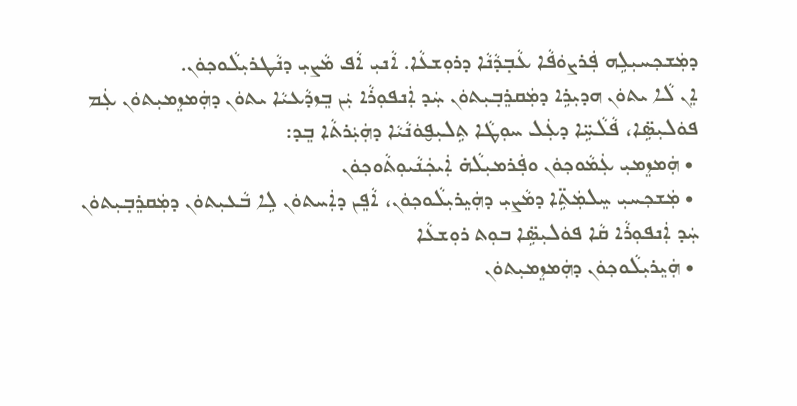ܕܡܲܫܟ݂ܚܝܼܠܹܗ ܦܲܪܨܘܿܦܵܐ ܥܵܒ݂ܕܵܢܵܐ ܕܪܘܼܫܥܵܐ. ܐܵܢܝܼ ܐܵܦ ܡܵܨܝܼ ܕܢܵܛܪܝܼܠܵܘܟ݂ܘܿܢ.
ܐܸܢ ܠܵܐ ܝܬܘܿܢ ܗܕܝܼܪܹܐ ܕܡܲܩܪܸܒ݂ܝܼܬܘܿܢ ܚܲܕ ܐܲܢܦܘܼܪܵܐ ܝܲܢ ܒܸܙܕܵܥܝܵܐ ܝܬܘܿܢ ܕܗܲܡܙܸܡܝܼܬܘܿܢ ܥܲܡ ܦܘܿܠܝܼܣܹ̈ܐ، ܦܵܠܵܚܹ̈ܐ ܕܥܲܠ ܚܘܼܛܵܐ ܬܹܠܝܼܦ̮ܘܿܢܵܝܵܐ ܕܗܲܝܲܪܬܵܐ ܒܸܕ:
 • ܗܲܡܙܸܡܝܼ ܥܲܡܵܘܟ݂ܘܿܢ ܘܦܲܪܡܝܼܠܵܗ̇ ܐܲܝܟܲܢܵܝܘܼܬܵܘܟ݂ܘܿܢ
 • ܡܲܫܟ݂ܚܝܼ ܚܸܠܡܲܬܹ̈ܐ ܕܡܵܨܝܼ ܕܗܲܝܸܪܝܼܠܵܘܟ݂ܘܿܢ، ܐܵܦܸܢ ܕܐܲܚܬܘܿܢ ܠܹܐ ܒܵܥܝܼܬܘܿܢ ܕܡܲܩܪܸܒ݂ܝܼܬܘܿܢ ܚܲܕ ܐܲܢܦܘܼܪܵܐ ܩܵܐ ܦܘܿܠܝܼܣܹ̈ܐ ܒܘܼܬ ܪܘܼܫܥܵܐ
 • ܗܲܝܸܪܝܼܠܵܘܟ݂ܘܿܢ ܕܗܲܡܙܸܡܝܼܬܘܿܢ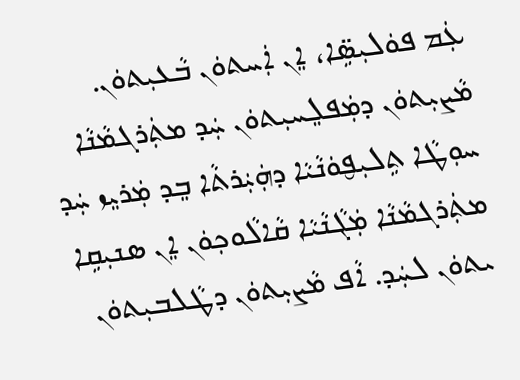ܥܲܡ ܦܘܿܠܝܼܣܹ̈ܐ، ܐܸܢ ܐܲܚܬܘܿܢ ܒܵܥܝܼܬܘܿܢ.
ܡܵܨܝܼܬܘܿܢ ܕܡܲܦܠܸܚܝܼܬܘܿܢ ܚܲܕ ܡܬܲܪܓܡܵܢܵܐ
ܚܘܼܛܵܐ ܬܹܠܝܼܦ̮ܘܿܢܵܝܵܐ ܕܗܲܝܲܪܬܵܐ ܒܸܕ ܡܲܪܝܸܙ ܚܲܕ ܡܬܲܪܓܡܵܢܵܐ ܡܲܓܵܢܵܝܵܐ ܩܵܐܠܵܘܟ݂ܘܿܢ ܐܸܢ ܣܢܝܼܩܹܐ ܝܬܘܿܢ ܠܚܲܕ. ܐܵܦ ܡܵܨܝܼܬܘܿܢ ܕܛܵܠܒܝܼܬܘܿܢ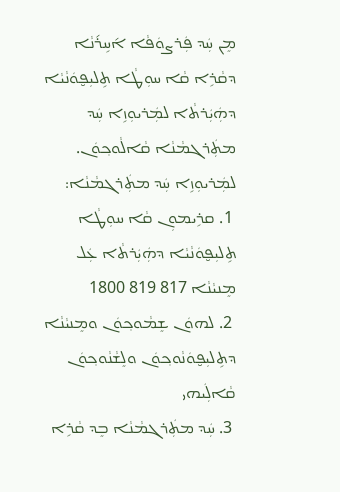ܡܸܢ ܚܲܕ ܦܲܪܨܘܿܦܵܐ ܐ݇ܚܹܪ݇ܢܵܐ ܕܩܵܪܹܐ ܩܵܐ ܚܘܼܛܵܐ ܬܹܠܝܼܦ̮ܘܿܢܵܝܵܐ ܕܗܲܝܲܪܬܵܐ ܠܡܲܪܝܘܼܙܹܐ ܚܲܕ ܡܬܲܪܓܡܵܢܵܐ ܩܵܐܠܵܘܟ݂ܘܿܢ.
ܠܡܲܪܝܘܼܙܹܐ ܚܲܕ ܡܬܲܪܓܡܵܢܵܐ:
 1. ܩܪܹܝܡܘܼܢ ܩܵܐ ܚܘܼܛܵܐ ܬܹܠܝܼܦ̮ܘܿܢܵܝܵܐ ܕܗܲܝܲܪܬܵܐ ܥܲܠ ܡܸܢܝܵܢܵܐ 817 819 1800
 2. ܠܗܘܿܢ ܫܸܡܵܘܟ݂ܘܿܢ ܘܡܸܢܝܵܢܵܐ ܕܬܹܠܝܼܦ̮ܘܿܢܵܘܟ݂ܘܿܢ ܘܠܸܫܵܢܵܘܟ݂ܘܿܢ ܩܵܐܠܲܝܗܝ
 3. ܚܲܕ ܡܬܲܪܓܡܵܢܵܐ ܒܸܕ ܩܵܪܹܐ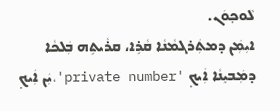ܠܵܘܟ݂ܘܿܢ.
ܐܝܼܡܲܢ ܕܡܬܲܪܓܡܵܢܵܐ ܩܵܪܹܐ، ܩܪܵܝܬܹܗ ܒܲܠܟܵܐ ܕܡܲܒܝܸܢܵܐ ܐܲܝܟ݂ 'private number'، ܝܲܢ ܐܲܝܟ݂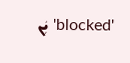'blocked' ܝܲܢ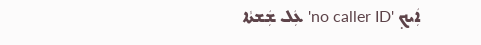ܐܲܝܟ݂ 'no caller ID' ܥܲܠ ܫܲܫܬܵܐ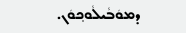ܕܡܘܿܒܵܝܠܵܘܟ݂ܘܿܢ.